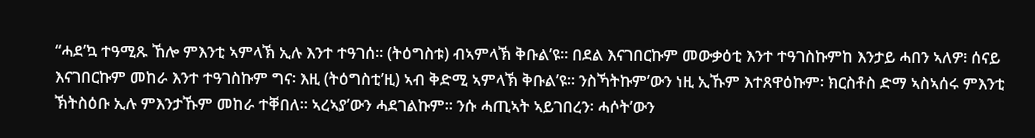“ሓደ’ኳ ተዓሚጹ ኸሎ ምእንቲ ኣምላኽ ኢሉ እንተ ተዓገሰ። (ትዕግስቱ) ብኣምላኽ ቅቡል’ዩ። በደል እናገበርኩም መውቃዕቲ እንተ ተዓገስኩምከ እንታይ ሓበን ኣለዎ፧ ሰናይ እናገበርኩም መከራ እንተ ተዓገስኩም ግና፡ እዚ (ትዕግስቲ’ዚ) ኣብ ቅድሚ ኣምላኽ ቅቡል’ዩ። ንስኻትኩም’ውን ነዚ ኢኹም እተጸዋዕኩም፡ ክርስቶስ ድማ ኣስኣሰሩ ምእንቲ ኽትስዕቡ ኢሉ ምእንታኹም መከራ ተቐበለ። ኣረኣያ’ውን ሓደገልኩም። ንሱ ሓጢኣት ኣይገበረን፡ ሓሶት’ውን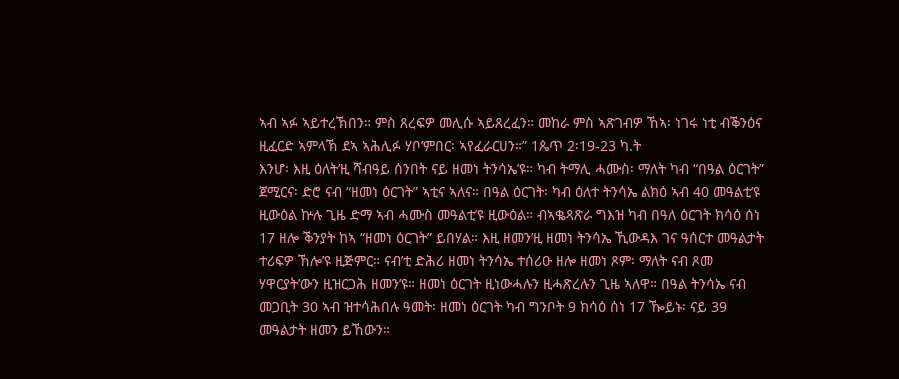ኣብ ኣፉ ኣይተረኽበን። ምስ ጸረፍዎ መሊሱ ኣይጸረፈን። መከራ ምስ ኣጽገብዎ ኸኣ፡ ነገሩ ነቲ ብቕንዕና ዚፈርድ ኣምላኽ ደኣ ኣሕሊፉ ሃቦ’ምበር፡ ኣየፈራርሀን።” 1ጴጥ 2፡19-23 ካ.ት
እንሆ፡ እዚ ዕለት’ዚ ሻብዓይ ሰንበት ናይ ዘመነ ትንሳኤ’ዩ። ካብ ትማሊ ሓሙስ፡ ማለት ካብ “በዓል ዕርገት” ጀሚርና፡ ድሮ ናብ “ዘመነ ዕርገት” ኣቲና ኣለና። በዓል ዕርገት፡ ካብ ዕለተ ትንሳኤ ልክዕ ኣብ 40 መዓልቲ’ዩ ዚውዕል ኵሉ ጊዜ ድማ ኣብ ሓሙስ መዓልቲ’ዩ ዚውዕል። ብኣቈጻጽራ ግእዝ ካብ በዓለ ዕርገት ክሳዕ ሰነ 17 ዘሎ ቕንያት ከኣ “ዘመነ ዕርገት” ይበሃል። እዚ ዘመን’ዚ ዘመነ ትንሳኤ ኺውዳእ ገና ዓሰርተ መዓልታት ተሪፍዎ ኸሎ’ዩ ዚጅምር። ናብ’ቲ ድሕሪ ዘመነ ትንሳኤ ተሰሪዑ ዘሎ ዘመነ ጾም፡ ማለት ናብ ጾመ ሃዋርያት’ውን ዚዝርጋሕ ዘመን’ዩ። ዘመነ ዕርገት ዚነውሓሉን ዚሓጽረሉን ጊዜ ኣለዋ። በዓል ትንሳኤ ናብ መጋቢት 30 ኣብ ዝተሳሕበሉ ዓመት፡ ዘመነ ዕርገት ካብ ግንቦት 9 ክሳዕ ሰነ 17 ዀይኑ፡ ናይ 39 መዓልታት ዘመን ይኸውን።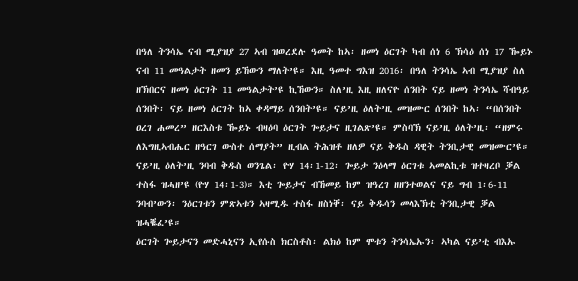በዓለ ትንሳኤ ናብ ሚያዝያ 27 ኣብ ዝወረደሉ ዓመት ከኣ፡ ዘመነ ዕርገት ካብ ሰነ 6 ኽሳዕ ሰነ 17 ዀይኑ ናብ 11 መዓልታት ዘመን ይኸውን ማለት’ዩ። እዚ ዓመተ ግእዝ 2016፡ በዓለ ትንሳኤ ኣብ ሚያዝያ ስለ ዘኽበርና ዘመነ ዕርገት 11 መዓልታት’ዩ ኪኸውን። ስለ’ዚ እዚ ዘለናዮ ሰንበት ናይ ዘመነ ትንሳኤ ሻብዓይ ሰንበት፡ ናይ ዘመነ ዕርገት ከኣ ቀዳማይ ሰንበት’ዩ። ናይ’ዚ ዕለት’ዚ መዝሙር ሰንበት ከኣ፡ “በሰንበት ዐረገ ሐመረ” ዘርእስቱ ዀይኑ ብዛዕባ ዕርገት ጐይታና ዚገልጽ’ዩ። ምስባኽ ናይ’ዚ ዕለት’ዚ፡ “ዘምሩ ለእግዚኣብሔር ዘዓርገ ውስተ ሰማያት” ዚብል ትሕዝቶ ዘለዎ ናይ ቅዱስ ዳዊት ትንቢታዊ መዝሙር’ዩ። ናይ’ዚ ዕለት’ዚ ንባብ ቅዱስ ወንጌል፡ ዮሃ 14፡1-12፡ ጐይታ ንዕላማ ዕርገቱ ኣመልኪቱ ዝተዛረቦ ቓል ተስፋ ዝሓዘ’ዩ (ዮሃ 14፡1-3)። እቲ ጐይታና ብኸመይ ከም ዝዓረገ ዘዘንተወልና ናይ ግብ 1፡6-11 ንባብ’ውን፡ ንዕርገቱን ምጽኣቱን ኣዛሚዱ ተስፋ ዘስነቐ፡ ናይ ቅዱሳን መላእኽቲ ትንቢታዊ ቓል ዝሓቘፈ’ዩ።
ዕርገት ጐይታናን መድሓኒናን ኢየሱስ ክርስቶስ፡ ልክዕ ከም ሞቱን ትንሳኤኡን፡ ኣካል ናይ’ቲ ብእኡ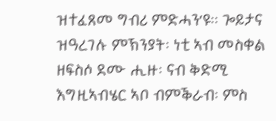ዝተፈጸመ ግብሪ ምድሓን’ዩ። ጐይታና ዝዓረገሉ ምኽንያት፡ ነቲ ኣብ መስቀል ዘፍስሶ ደሙ ሒዙ፡ ናብ ቅድሚ እግዚኣብሄር ኣቦ ብምቕራብ፡ ምስ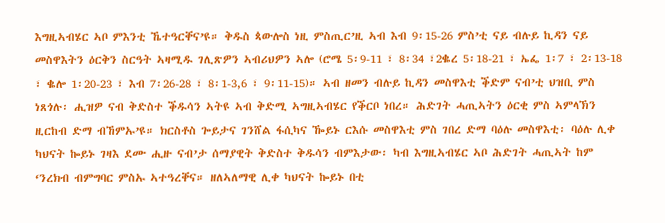እግዚኣብሄር ኣቦ ምእንቲ ኼተዓርቐና’ዩ። ቅዱስ ጳውሎስ ነዚ ምስጢር’ዚ ኣብ እብ 9፡15-26 ምስ’ቲ ናይ ብሉይ ኪዳን ናይ መስዋእትን ዕርቅን ስርዓት ኣዛሚዱ ገሊጽዎን ኣብሪህዎን ኣሎ (ሮሜ 5፡9-11 ፣ 8፡34 ፣2ቈረ 5፡18-21 ፣ ኤፌ 1፡7 ፣ 2፡13-18 ፣ ቈሎ 1፡20-23 ፣ እብ 7፡26-28 ፣ 8፡1-3,6 ፣ 9፡11-15)። ኣብ ዘመን ብሉይ ኪዳን መስዋእቲ ቕድም ናብ’ቲ ህዝቢ ምስ ነጸጎሉ፡ ሒዝዎ ናብ ቅድስተ ቕዱሳን ኣትዩ ኣብ ቅድሚ ኣግዚኣብሄር የቕርቦ ነበረ። ሕድገት ሓጢኣትን ዕርቂ ምስ ኣምላኽን ዚርከብ ድማ ብኸምኡ’ዩ። ክርስቶስ ጐይታና ገንሸል ፋሲካና ዀይኑ ርእሱ መስዋእቲ ምስ ገበረ ድማ ባዕሉ መስዋእቲ፡ ባዕሉ ሊቀ ካህናት ኰይኑ ገዛእ ደሙ ሒዙ ናብ’ታ ሰማያዊት ቅድስተ ቅዱሳን ብምእታው፡ ካብ እግዚኣብሄር ኣቦ ሕድገት ሓጢኣት ከም ‘ንረክብ ብምግባር ምስኡ ኣተዓረቐና። ዘለኣለማዊ ሊቀ ካህናት ኰይኑ በቲ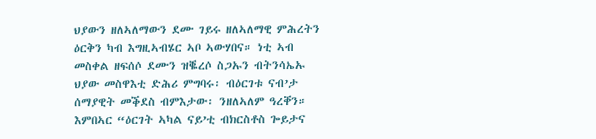ህያውን ዘለኣለማውን ደሙ ገይሩ ዘለኣለማዊ ምሕረትን ዕርቅን ካብ እግዚኣብሄር ኣቦ ኣውሃበና። ነቲ ኣብ መስቀል ዘፍሰሶ ደሙን ዝቘረሶ ስጋኡን ብትንሳኤኡ ህያው መስዋእቲ ድሕሪ ምግባሩ፡ ብዕርገቱ ናብ’ታ ሰማያዊት መቕደስ ብምእታው፡ ንዘለኣለም ዓረቐን። እምበኣር “ዕርገት ኣካል ናይ’ቲ ብክርስቶስ ጐይታና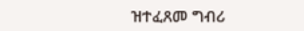ዝተፈጸመ ግብሪ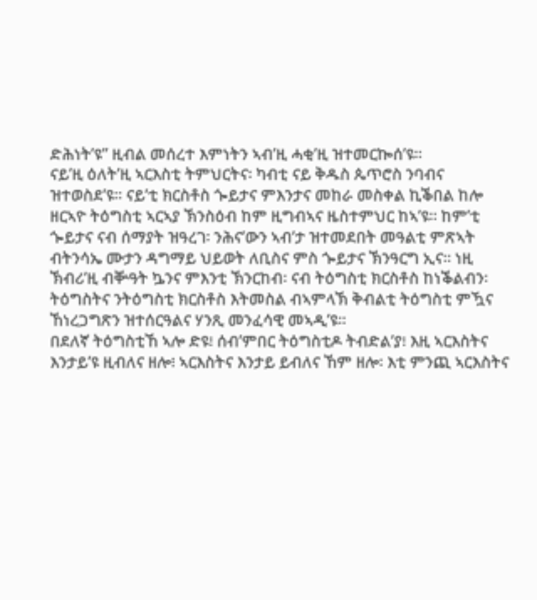ድሕነት’ዩ” ዚብል መሰረተ እምነትን ኣብ’ዚ ሓቂ’ዚ ዝተመርኰሰ’ዩ።
ናይ’ዚ ዕለት’ዚ ኣርእስቲ ትምህርትና፡ ካብቲ ናይ ቅዱስ ጴጥሮስ ንባብና ዝተወስደ’ዩ። ናይ’ቲ ክርስቶስ ጐይታና ምእንታና መከራ መስቀል ኪቕበል ከሎ ዘርኣዮ ትዕግስቲ ኣርኣያ ኽንስዕብ ከም ዚግብኣና ዜስተምህር ከኣ’ዩ። ከም’ቲ ጐይታና ናብ ሰማያት ዝዓረገ፡ ንሕና’ውን ኣብ’ታ ዝተመደበት መዓልቲ ምጽኣት ብትንሳኤ ሙታን ዳግማይ ህይወት ለቢስና ምስ ጐይታና ኽንዓርግ ኢና። ነዚ ኽብሪ’ዚ ብቝዓት ኴንና ምእንቲ ኽንርከብ፡ ናብ ትዕግስቲ ክርስቶስ ከነቕልብን፡ ትዕግስትና ንትዕግስቲ ክርስቶስ እትመስል ብኣምላኽ ቅብልቲ ትዕግስቲ ምዃና ኸነረጋግጽን ዝተሰርዓልና ሃንጺ መንፈሳዊ መኣዲ’ዩ።
በደለኛ ትዕግስቲኸ ኣሎ ድዩ፧ ሰብ’ምበር ትዕግስቲዶ ትብድል’ያ፧ እዚ ኣርእስትና እንታይ’ዩ ዚብለና ዘሎ፧ ኣርእስትና እንታይ ይብለና ኸም ዘሎ፡ እቲ ምንጪ ኣርእስትና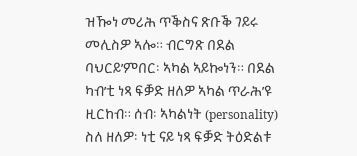ዝዀነ መሪሕ ጥቕስና ጽቡቕ ገይሩ መሊስዎ ኣሎ። ብርግጽ በደል ባህርይ’ምበር፡ ኣካል ኣይኰነን። በደል ካብ’ቲ ነጻ ፍቓድ ዘለዎ ኣካል ጥራሕ’ዩ ዚርከብ። ሰብ፡ ኣካልነት (personality) ስለ ዘለዎ፡ ነቲ ናይ ነጻ ፍቓድ ትዕድልቱ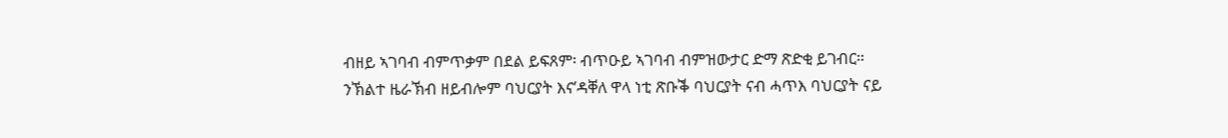ብዘይ ኣገባብ ብምጥቃም በደል ይፍጸም፡ ብጥዑይ ኣገባብ ብምዝውታር ድማ ጽድቂ ይገብር። ንኽልተ ዜራኽብ ዘይብሎም ባህርያት እና’ዳቐለ ዋላ ነቲ ጽቡቕ ባህርያት ናብ ሓጥእ ባህርያት ናይ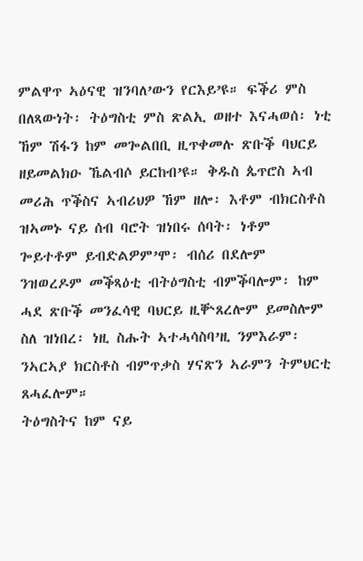ምልዋጥ ኣዕናዊ ዝንባለ’ውን የርእይ’ዩ። ፍቕሪ ምስ በለጻውነት፡ ትዕግስቲ ምስ ጽልኢ ወዘተ እናሓወሰ፡ ነቲ ኸም ሽፋን ከም መጐልበቢ ዚጥቀመሉ ጽቡቕ ባህርይ ዘይመልክዑ ኼልብሶ ይርከብ’ዩ። ቅዱስ ጴጥሮስ ኣብ መሪሕ ጥቕስና ኣብሪህዎ ኸም ዘሎ፡ እቶም ብክርስቶስ ዝኣመኑ ናይ ሰብ ባሮት ዝነበሩ ሰባት፡ ነቶም ጐይተቶም ይብድልዎም’ሞ፡ ብሰሪ በደሎም ንዝወረዶም መቕጻዕቲ ብትዕግስቲ ብምቕባሎም፡ ከም ሓደ ጽቡቕ መንፈሳዊ ባህርይ ዚቝጸረሎም ይመስሎም ስለ ዝነበረ፡ ነዚ ስሑት ኣተሓሳስባ’ዚ ንምእራም፡ ንኣርኣያ ክርስቶስ ብምጥቃስ ሃናጽን ኣራምን ትምህርቲ ጸሓፈሎም።
ትዕግስትና ከም ናይ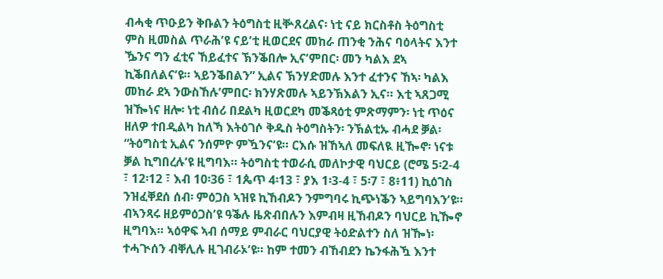ብሓቂ ጥዑይን ቅቡልን ትዕግስቲ ዚቝጸረልና፡ ነቲ ናይ ክርስቶስ ትዕግስቲ ምስ ዚመስል ጥራሕ’ዩ ናይ’ቲ ዚወርደና መከራ ጠንቂ ንሕና ባዕላትና እንተ ዄንና ግን ፈቲና ኸይፈተና ኽንቕበሎ ኢና’ምበር፡ መን ካልእ ደኣ ኪቕበለልና’ዩ። ኣይንቕበልን” ኢልና ኽንሃድመሉ እንተ ፈተንና ኸኣ፡ ካልእ መከራ ደኣ ንውስኸሉ’ምበር፡ ክንሃጽመሉ ኣይንኽእልን ኢና። እቲ ኣጸጋሚ ዝዀነና ዘሎ፡ ነቲ ብሰሪ በደልካ ዚወርደካ መቕጻዕቲ ምጽማምን፡ ነቲ ጥዕና ዘለዎ ተበዲልካ ከለኻ እትዕገሶ ቅዱስ ትዕግስትን፡ ንኽልቲኡ ብሓደ ቓል፡ “ትዕግስቲ ኢልና ንሰምዮ ምዃንና’ዩ። ርእሱ ዝኸኣለ መፍለዪ ዚዀኖ፡ ነናቱ ቓል ኪግበረሉ’ዩ ዚግባእ። ትዕግስቲ ተወራሲ መለኮታዊ ባህርይ (ሮሜ 5፡2-4 ፣ 12፡12 ፣ እብ 10፡36 ፣ 1ጴጥ 4፡13 ፣ ያእ 1፡3-4 ፣ 5፡7 ፣ 8፥11) ኪዕገስ ንዝፈቐደሰ ሰብ፡ ምዕጋስ ኣዝዩ ኪኸብዶን ንምግባሩ ኪጭነቕን ኣይግባእን’ዩ። ብኣንጻሩ ዘይምዕጋስ’ዩ ዓቕሉ ዜጽብበሉን እምብዛ ዚኸብዶን ባህርይ ኪዀኖ ዚግባእ። ኣዕዋፍ ኣብ ሰማይ ምብራር ባህርያዊ ትዕድልተን ስለ ዝዀነ፡ ተሓጒሰን ብቐሊሉ ዚገብራኦ’ዩ። ከም ተመን ብኸብደን ኬንፋሕዃ እንተ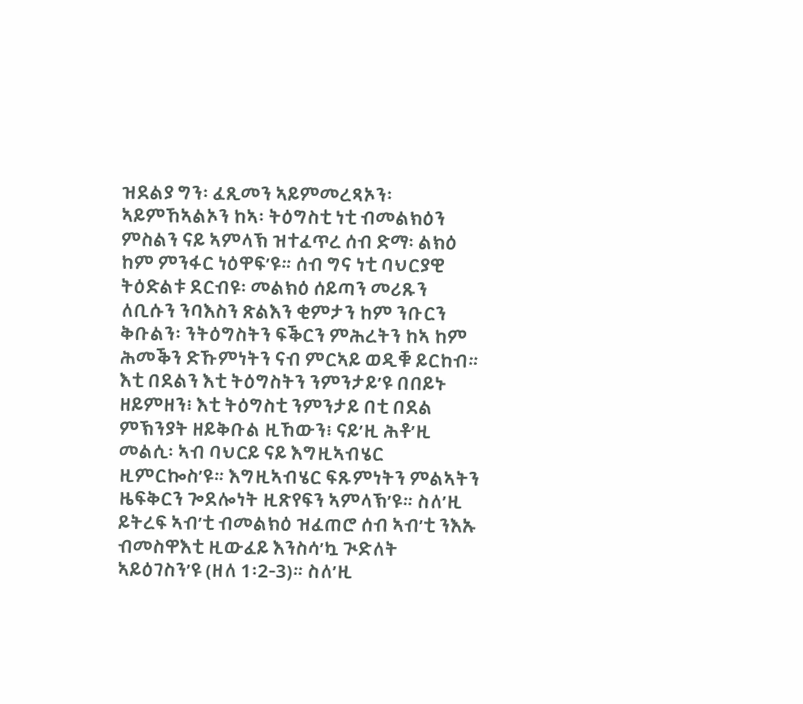ዝደልያ ግን፡ ፈጺመን ኣይምመረጻኦን፡ ኣይምኸኣልኦን ከኣ፡ ትዕግስቲ ነቲ ብመልክዕን ምስልን ናይ ኣምላኽ ዝተፈጥረ ሰብ ድማ፡ ልክዕ ከም ምንፋር ነዕዋፍ’ዩ። ሰብ ግና ነቲ ባህርያዊ ትዕድልቱ ደርብዩ፡ መልክዕ ሰይጣን መሪጹን ለቢሱን ንባእስን ጽልእን ቂምታን ከም ንቡርን ቅቡልን፡ ንትዕግስትን ፍቕርን ምሕረትን ከኣ ከም ሕመቕን ድኹምነትን ናብ ምርኣይ ወዲቑ ይርከብ።
እቲ በደልን እቲ ትዕግስትን ንምንታይ’ዩ በበይኑ ዘይምዘን፧ እቲ ትዕግስቲ ንምንታይ በቲ በደል ምኽንያት ዘይቅቡል ዚኸውን፧ ናይ’ዚ ሕቶ’ዚ መልሲ፡ ኣብ ባህርይ ናይ እግዚኣብሄር ዚምርኰስ’ዩ። እግዚኣብሄር ፍጹምነትን ምልኣትን ዜፍቅርን ጐደሎነት ዚጽየፍን ኣምላኽ’ዩ። ስለ’ዚ ይትረፍ ኣብ’ቲ ብመልክዕ ዝፈጠሮ ሰብ ኣብ’ቲ ንእኡ ብመስዋእቲ ዚውፈይ እንስሳ’ኳ ጒድለት ኣይዕገስን’ዩ (ዘለ 1፡2-3)። ስለ’ዚ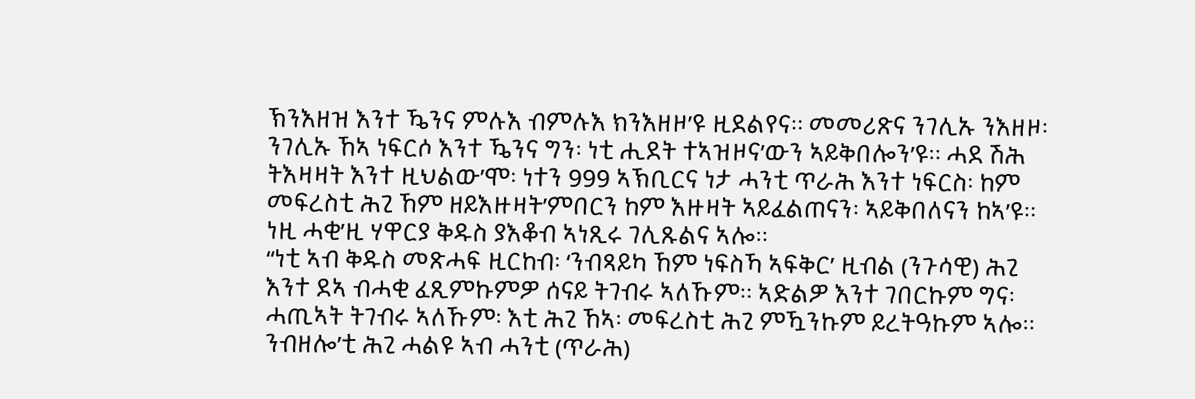ኽንእዘዝ እንተ ዄንና ምሉእ ብምሉእ ክንእዘዞ’ዩ ዚደልየና። መመሪጽና ንገሊኡ ንእዘዞ፡ ንገሊኡ ኸኣ ነፍርሶ እንተ ዄንና ግን፡ ነቲ ሒደት ተኣዝዞና’ውን ኣይቅበሎን’ዩ። ሓደ ሽሕ ትእዛዛት እንተ ዚህልው’ሞ፡ ነተን 999 ኣኽቢርና ነታ ሓንቲ ጥራሕ እንተ ነፍርስ፡ ከም መፍረስቲ ሕጊ ኸም ዘይእዙዛት’ምበርን ከም እዙዛት ኣይፈልጠናን፡ ኣይቅበለናን ከኣ’ዩ። ነዚ ሓቂ’ዚ ሃዋርያ ቅዱስ ያእቆብ ኣነጺሩ ገሊጹልና ኣሎ።
“ነቲ ኣብ ቅዱስ መጽሓፍ ዚርከብ፡ ‘ንብጻይካ ኸም ነፍስኻ ኣፍቅር’ ዚብል (ንጉሳዊ) ሕጊ እንተ ደኣ ብሓቂ ፈጺምኩምዎ ሰናይ ትገብሩ ኣለኹም። ኣድልዎ እንተ ገበርኩም ግና፡ ሓጢኣት ትገብሩ ኣለኹም፡ እቲ ሕጊ ኸኣ፡ መፍረስቲ ሕጊ ምዃንኩም ይረትዓኩም ኣሎ። ንብዘሎ’ቲ ሕጊ ሓልዩ ኣብ ሓንቲ (ጥራሕ)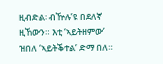ዚብድል፡ ብዅሉ’ዩ በደለኛ ዚኸውን። እቲ ‘ኣይትዘምው’ ዝበለ ‘ኣይትቕተል’ ድማ በለ።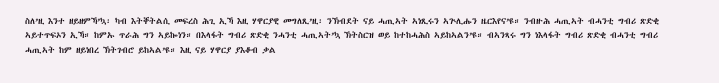ስለ’ዚ እንተ ዘይዘምኻ’ኳ፡ ካብ እትቐትልሲ መፍረስ ሕጊ ኢኻ እዚ ሃዋርያዊ መግለጺ’ዚ፡ ንኽብደት ናይ ሓጢኣት ኣነጺሩን ኣጕሊሑን ዜርእየና’ዩ። ንብዙሕ ሓጢኣት ብሓንቲ ግብሪ ጽድቂ ኣይተጥፍኦን ኢኻ። ከምኡ ጥራሕ ግን ኣይኰነን። በእላፋት ግብሪ ጽድቂ ንሓንቲ ሓጢኣት’ኳ ኽትስርዝ ወይ ከተከሓሕስ ኣይከኣልን’ዩ። ብኣንጻሩ ግን ነእላፋት ግብሪ ጽድቂ ብሓንቲ ግብሪ ሓጢኣት ከም ዘይነበረ ኽትገብሮ ይከኣል’ዩ። እዚ ናይ ሃዋርያ ያእቆብ ቃል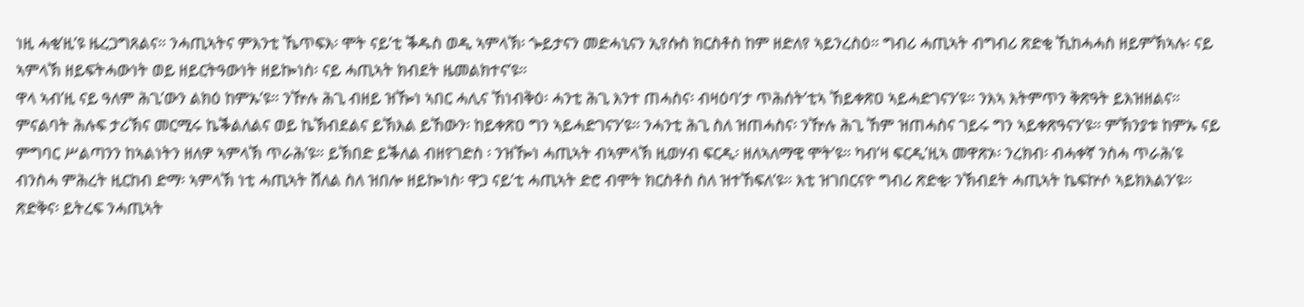ነዚ ሓቂ’ዚ’ዩ ዜረጋግጸልና። ንሓጢኣትና ምእንቲ ኼጥፍእ፡ ሞት ናይ’ቲ ቕዱስ ወዲ ኣምላኽ፡ ጐይታናን መድሓኒናን ኢየሱስ ክርስቶስ ከም ዘድለየ ኣይንረስዕ። ግብሪ ሓጢኣት ብግብሪ ጽድቂ ኺከሓሓስ ዘይምኽኣሉ፡ ናይ ኣምላኽ ዘይፍትሓውነት ወይ ዘይርትዓውነት ዘይኰነስ፡ ናይ ሓጢኣት ክብደት ዜመልክተና’ዩ።
ዋላ ኣብ’ዚ ናይ ዓለም ሕጊ’ውን ልክዕ ከምኡ’ዩ። ንዅሉ ሕጊ ብዘይ ዝዀነ ኣበር ሓሊና ኸነብቅዕ፡ ሓንቲ ሕጊ እንተ ጠሓስና፡ ብዛዕባ’ታ ጥሕሰት’ቲኣ ኸይቀጽዐ ኣይሓድገናን’ዩ። ንእኣ እትምጥን ቅጽዓት ይእዝዘልና። ምናልባት ሕሉፍ ታሪኽና መርሚሩ ኬቕልለልና ወይ ኬኽብደልና ይኽእል ይኸውን፡ ከይቀጽዐ ግን ኣይሓድገናን’ዩ። ንሓንቲ ሕጊ ስለ ዝጠሓስና፡ ንዅሉ ሕጊ ኸም ዝጠሓስና ገይሩ ግን ኣይቀጽዓናን’ዩ። ምኽንያቱ ከምኡ ናይ ምግባር ሥልጣንን ከኣልነትን ዘለዎ ኣምላኽ ጥራሕ’ዩ። ይኽበድ ይቕለል ብዘየገድስ ፡ ንዝዀነ ሓጢኣት ብኣምላኽ ዚወሃብ ፍርዲ፡ ዘለኣለማዊ ሞት’ዩ። ካብ’ዛ ፍርዲ’ዚኣ መዋጽኦ፡ ንረክብ፡ ብሓቀኛ ንስሓ ጥራሕ’ዩ ብንስሓ ምሕረት ዚርከብ ድማ፡ ኣምላኽ ነቲ ሓጢኣት ሸለል ስለ ዝበሎ ዘይኰነስ፡ ዋጋ ናይ’ቲ ሓጢኣት ድሮ ብሞት ክርስቶስ ስለ ዝተኸፍለ’ዩ። እቲ ዝገበርናዮ ግብሪ ጽድቂ፡ ንኽብደት ሓጢኣት ኬፍኵሶ ኣይክእልን’ዩ። ጽድቅና፡ ይትረፍ ንሓጢኣት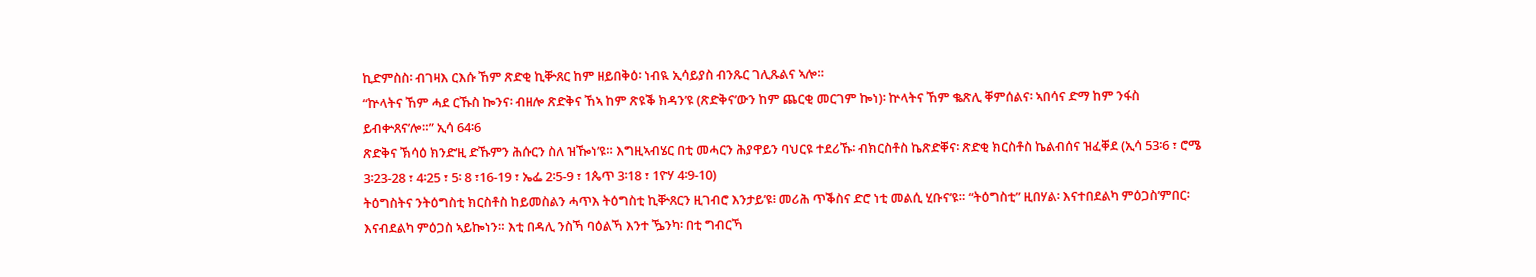ኪድምስስ፡ ብገዛእ ርእሱ ኸም ጽድቂ ኪቝጸር ከም ዘይበቅዕ፡ ነብዪ ኢሳይያስ ብንጹር ገሊጹልና ኣሎ።
“ኵላትና ኸም ሓደ ርኹስ ኰንና፡ ብዘሎ ጽድቅና ኸኣ ከም ጽዩቕ ክዳን’ዩ (ጽድቅና’ውን ከም ጨርቂ መርገም ኰነ)፡ ኵላትና ኸም ቈጽሊ ቐምሰልና፡ ኣበሳና ድማ ከም ንፋስ ይብቍጸና’ሎ።” ኢሳ 64፡6
ጽድቅና ኽሳዕ ክንድ’ዚ ድኹምን ሕሱርን ስለ ዝዀነ’ዩ። እግዚኣብሄር በቲ መሓርን ሕያዋይን ባህርዩ ተደሪኹ፡ ብክርስቶስ ኬጽድቐና፡ ጽድቂ ክርስቶስ ኬልብሰና ዝፈቐደ (ኢሳ 53፡6 ፣ ሮሜ 3፡23-28 ፣ 4፡25 ፣ 5፡ 8 ፣16-19 ፣ ኤፌ 2፡5-9 ፣ 1ጴጥ 3፡18 ፣ 1ዮሃ 4፡9-10)
ትዕግስትና ንትዕግስቲ ክርስቶስ ከይመስልን ሓጥእ ትዕግስቲ ኪቝጸርን ዚገብሮ እንታይ’ዩ፧ መሪሕ ጥቕስና ድሮ ነቲ መልሲ ሂቡና’ዩ። “ትዕግስቲ” ዚበሃል፡ እናተበደልካ ምዕጋስ’ምበር፡ እናብደልካ ምዕጋስ ኣይኰነን። እቲ በዳሊ ንስኻ ባዕልኻ እንተ ዄንካ፡ በቲ ግብርኻ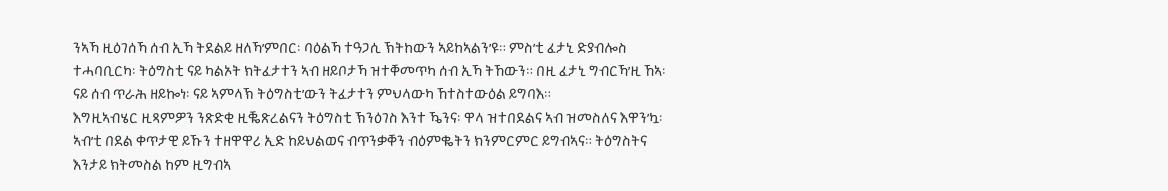ንኣኻ ዚዕገሰኻ ሰብ ኢኻ ትደልይ ዘለኻ’ምበር፡ ባዕልኻ ተዓጋሲ ኽትከውን ኣይከኣልን’ዩ። ምስ’ቲ ፈታኒ ድያብሎስ ተሓባቢርካ፡ ትዕግስቲ ናይ ካልኦት ክትፈታተን ኣብ ዘይቦታኻ ዝተቐመጥካ ሰብ ኢኻ ትኸውን። በዚ ፈታኒ ግብርኻ’ዚ ኸኣ፡ ናይ ሰብ ጥራሕ ዘይኰነ፡ ናይ ኣምላኽ ትዕግስቲ’ውን ትፈታተን ምህላውካ ኸተስተውዕል ይግባእ።
እግዚኣብሄር ዚጻምዎን ንጽድቂ ዚቘጽረልናን ትዕግስቲ ኽንዕገስ እንተ ዄንና፡ ዋላ ዝተበደልና ኣብ ዝመስለና እዋን’ኳ፡ ኣብ’ቲ በደል ቀጥታዊ ይኹን ተዘዋዋሪ ኢድ ከይህልወና ብጥንቃቐን ብዕምቈትን ክንምርምር ይግብኣና። ትዕግስትና እንታይ ክትመስል ከም ዚግብኣ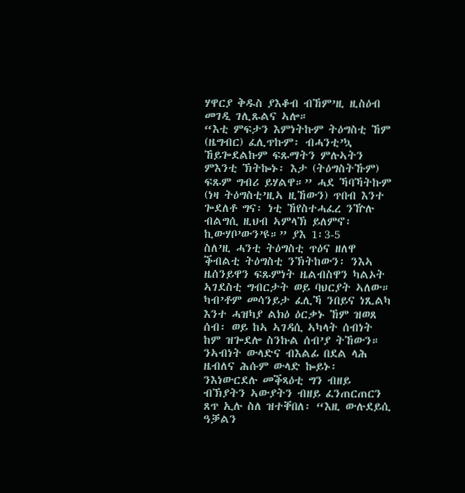ሃዋርያ ቅዱስ ያእቆብ ብኸም’ዚ ዚስዕብ መገዲ ገሊጹልና ኣሎ።
“እቲ ምፍታን እምነትኩም ትዕግስቲ ኸም (ዜግብር) ፈሊጥኩም፡ ብሓንቲ’ኳ ኸይጐደልኩም ፍጹማትን ምሉኣትን ምእንቲ ኽትኰኑ፡ እታ (ትዕግስትኹም) ፍጹም ግብሪ ይሃልዋ።” ሓደ ኻባኻትኩም (ነዛ ትዕግስቲ’ዚኣ ዚኸውን) ጥበብ እንተ ጐደለቶ ግና፡ ነቲ ኸየስተሓፈረ ንዅሉ ብልግሲ ዚህብ ኣምላኽ ይለምኖ፡ ኪውሃቦ’ውን’ዩ።” ያእ 1፡3-5
ስለ’ዚ ሓንቲ ትዕግስቲ ጥዕና ዘለዋ ቕብልቲ ትዕግስቲ ንኽትከውን፡ ንእኣ ዜሰንይዋን ፍጹምነት ዜልብስዋን ካልኦት ኣገደስቲ ግብርታት ወይ ባህርያት ኣለው። ካብ’ቶም መሳንይታ ፈሊኻ ንበይና ነጺልካ እንተ ሓዝካያ ልክዕ ዕርቃኑ ኸም ዝወጸ ሰብ፡ ወይ ከኣ ኣገዳሲ ኣካላት ሰብነት ከም ዝጐደሎ ስንኩል ሰብ’ያ ትኸውን። ንኣብነት ውላድና ብእልፊ በደል ላሕ ዜብለና ሕሱም ውላድ ኰይኑ፡ ንእነውርደሉ መቕጻዕቲ ግን ብዘይ ብኽያትን ኣውያትን ብዘይ ፈንጠርጠርን ጸጥ ኢሉ ስለ ዝተቐበለ፡ “እዚ ውሉደይሲ ዓቓልን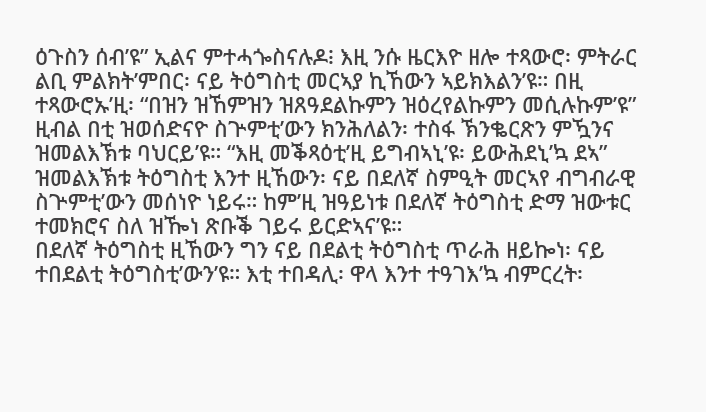ዕጉስን ሰብ’ዩ” ኢልና ምተሓጐስናሉዶ፧ እዚ ንሱ ዜርእዮ ዘሎ ተጻውሮ፡ ምትራር ልቢ ምልክት’ምበር፡ ናይ ትዕግስቲ መርኣያ ኪኸውን ኣይክእልን’ዩ። በዚ ተጻውሮኡ’ዚ፡ “በዝን ዝኸምዝን ዝጸዓደልኩምን ዝዕረየልኩምን መሲሉኩም’ዩ” ዚብል በቲ ዝወሰድናዮ ስጕምቲ’ውን ክንሕለልን፡ ተስፋ ኽንቈርጽን ምዃንና ዝመልእኽቱ ባህርይ’ዩ። “እዚ መቕጻዕቲ’ዚ ይግብኣኒ’ዩ፡ ይውሕደኒ’ኳ ደኣ” ዝመልእኽቱ ትዕግስቲ እንተ ዚኸውን፡ ናይ በደለኛ ስምዒት መርኣየ ብግብራዊ ስጕምቲ’ውን መሰነዮ ነይሩ። ከም’ዚ ዝዓይነቱ በደለኛ ትዕግስቲ ድማ ዝውቱር ተመክሮና ስለ ዝዀነ ጽቡቕ ገይሩ ይርድኣና’ዩ።
በደለኛ ትዕግስቲ ዚኸውን ግን ናይ በደልቲ ትዕግስቲ ጥራሕ ዘይኰነ፡ ናይ ተበደልቲ ትዕግስቲ’ውን’ዩ። እቲ ተበዳሊ፡ ዋላ እንተ ተዓገእ’ኳ ብምርረት፡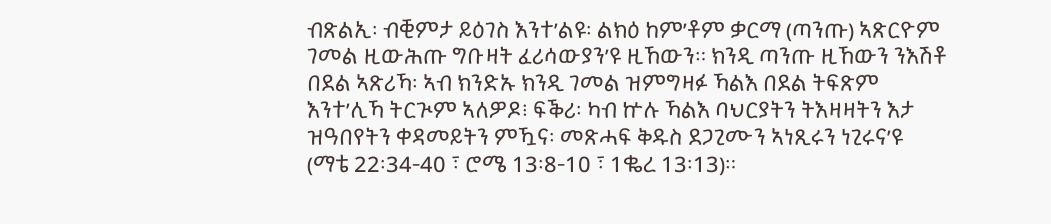ብጽልኢ፡ ብቒምታ ይዕገስ እንተ’ልዩ፡ ልክዕ ከም’ቶም ቃርማ (ጣንጡ) ኣጽርዮም ገመል ዚውሕጡ ግቡዛት ፈሪሳውያን’ዩ ዚኸውን። ክንዲ ጣንጡ ዚኸውን ንእሽቶ በደል ኣጽሪኻ፡ ኣብ ክንድኡ ክንዲ ገመል ዝምግዛፉ ኻልእ በደል ትፍጽም እንተ’ሊኻ ትርጒም ኣለዎዶ፧ ፍቕሪ፡ ካብ ኵሉ ኻልእ ባህርያትን ትእዛዛትን እታ ዝዓበየትን ቀዳመይትን ምዃና፡ መጽሓፍ ቅዱስ ደጋጊሙን ኣነጺሩን ነጊሩና’ዩ (ማቴ 22፡34-40 ፣ ሮሜ 13፡8-10 ፣ 1ቈረ 13፡13)።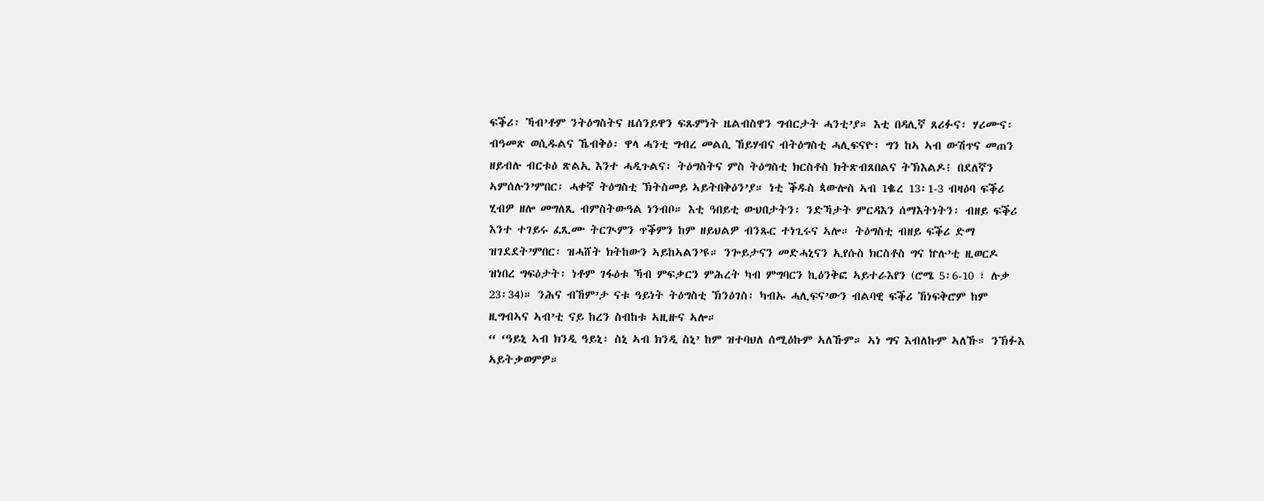ፍቕሪ፡ ኻብ’ቶም ንትዕግስትና ዜሰንይዋን ፍጹምነት ዜልብስዋን ግብርታት ሓንቲ’ያ። እቲ በዳሊኛ ጸሪፉና፡ ሃሪሙና፡ ብዓመጽ ወሲዱልና ኼብቅዕ፡ ዋላ ሓንቲ ግብረ መልሲ ኸይሃብና ብትዕግስቲ ሓሊፍናዮ፡ ግን ከኣ ኣብ ውሽጥና መጠን ዘይብሉ ብርቱዕ ጽልኢ እንተ ሓዲጉልና፡ ትዕግስትና ምስ ትዕግስቲ ክርስቶስ ክትጽብጸበልና ትኽእልዶ፧ በደለኛን ኣምሰሉን’ምበር፡ ሓቀኛ ትዕግስቲ ኽትስመይ ኣይትበቅዕን’ያ። ነቲ ቕዱስ ጳውሎስ ኣብ 1ቈረ 13፡1-3 ብዛዕባ ፍቕሪ ሂብዎ ዘሎ መግለጺ ብምስትውዓል ነንብቦ። እቲ ዓበይቲ ውህበታትን፡ ንድኻታት ምርዳእን ሰማእትነትን፡ ብዘይ ፍቕሪ እንተ ተገይሩ ፈጺሙ ትርጒምን ጥቕምን ከም ዘይህልዎ ብንጹር ተነጊሩና ኣሎ። ትዕግስቲ ብዘይ ፍቕሪ ድማ ዝገደደት’ምበር፡ ዝሓሸት ክትከውን ኣይከኣልን’ዩ። ንጐይታናን መድሓኒናን ኢየሱስ ክርስቶስ ግና ኵሉ’ቲ ዚወርዶ ዝነበረ ግፍዕታት፡ ነቶም ገፋዕቱ ኻብ ምፍቃርን ምሕረት ካብ ምግባርን ኪዕንቅፎ ኣይተራእየን (ሮሜ 5፡6-10 ፣ ሉቃ 23፡34)። ንሕና ብኸም’ታ ናቱ ዓይነት ትዕግስቲ ኽንዕገስ፡ ካብኡ ሓሊፍና’ውን ብልባዊ ፍቕሪ ኸነፍቅሮም ከም ዚግብኣና ኣብ’ቲ ናይ ከረን ስብከቱ ኣዚዙና ኣሎ።
“ ‘ዓይኒ ኣብ ክንዲ ዓይኒ፡ ስኒ ኣብ ክንዲ ስኒ’ ከም ዝተባህለ ሰሚዕኩም ኣለኹም። ኣነ ግና እብለኩም ኣለኹ። ንኽፉእ ኣይትቃወምዎ።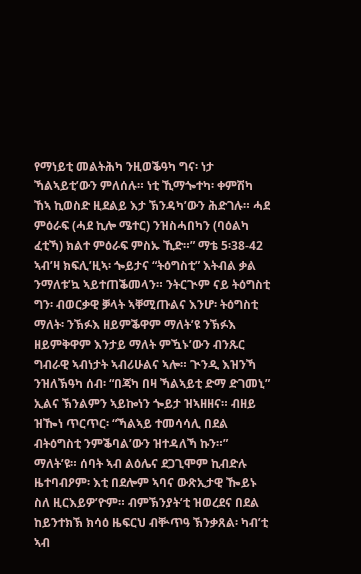የማነይቲ መልትሕካ ንዚወቕዓካ ግና፡ ነታ ኻልኣይቲ’ውን ምለሰሉ። ነቲ ኺማጐተካ፡ ቀምሽካ ኸኣ ኪወስድ ዚደልይ እታ ኽንዳካ’ውን ሕድገሉ። ሓደ ምዕራፍ (ሓደ ኪሎ ሜተር) ንዝስሓበካን (ባዕልካ ፈቲኻ) ክልተ ምዕራፍ ምስኡ ኺድ።” ማቴ 5፡38-42
ኣብ’ዛ ክፍሊ’ዚኣ፡ ጐይታና “ትዕግስቲ” እትብል ቃል ንማለቱ’ኳ ኣይተጠቕመላን። ንትርጒም ናይ ትዕግስቲ ግን፡ ብወርቃዊ ቓላት ኣቐሚጡልና እንሆ፡ ትዕግስቲ ማለት፡ ንኽፉእ ዘይምቕዋም ማለት’ዩ ንኽፉእ ዘይምቅዋም እንታይ ማለት ምዃኑ’ውን ብንጹር ግብራዊ ኣብነታት ኣብሪሁልና ኣሎ። ጒንዲ እዝንኻ ንዝለኽዓካ ሰብ፡ “በጃካ በዛ ኻልኣይቲ ድማ ድገመኒ” ኢልና ኽንልምን ኣይኰነን ጐይታ ዝኣዘዘና። ብዘይ ዝዀነ ጥርጥር፡ “ኻልኣይ ተመሳሳሊ በደል ብትዕግስቲ ንምቕባል’ውን ዝተዳለኻ ኩን።” ማለት’ዩ። ሰባት ኣብ ልዕሌና ደጋጊሞም ኪብድሉ ዜተባብዖም፡ እቲ በደሎም ኣባና ውጽኢታዊ ዀይኑ ስለ ዚርእይዎ’ዮም። ብምኽንያት’ቲ ዝወረደና በደል ከይንተክኽ ክሳዕ ዜፍርህ ብቝጥዓ ኽንቃጸል፡ ካብ’ቲ ኣብ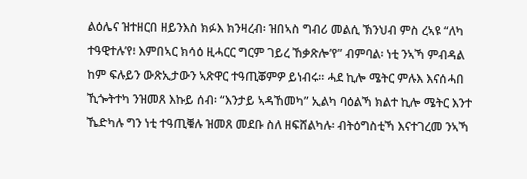ልዕሌና ዝተዘርበ ዘይንእስ ክፉእ ክንዛረብ፡ ዝበኣስ ግብሪ መልሲ ኽንህብ ምስ ረኣዩ “ለካ ተዓዊተሉ’የ፧ እምበኣር ክሳዕ ዚሓርር ግርም ገይረ ኸቃጽሎ’የ” ብምባል፡ ነቲ ንኣኻ ምብዳል ከም ፍሉይን ውጽኢታውን ኣጽዋር ተዓጢቖምዎ ይነብሩ። ሓደ ኪሎ ሜትር ምሉእ እናሰሓበ ኺጐትተካ ንዝመጸ እኩይ ሰብ፡ “እንታይ ኣዳኸመካ” ኢልካ ባዕልኻ ክልተ ኪሎ ሜትር እንተ ኼድካሉ ግን ነቲ ተዓጢቑሉ ዝመጸ መደቡ ስለ ዘፍሸልካሉ፡ ብትዕግስቲኻ እናተገረመ ንኣኻ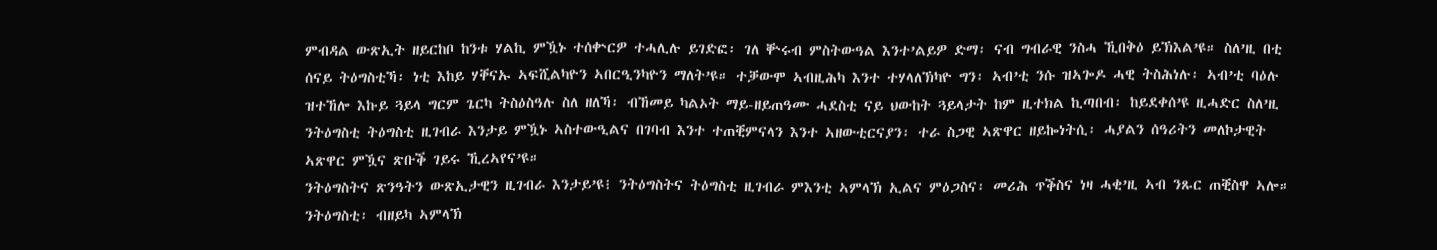ምብዳል ውጽኢት ዘይርከቦ ከንቱ ሃልኪ ምዃኑ ተሰቍርዎ ተሓሊሉ ይገድፎ፡ ገለ ቝሩብ ምስትውዓል እንተ’ልይዎ ድማ፡ ናብ ግብራዊ ንስሓ ኺበቅዕ ይኽእል’ዩ። ስለ’ዚ በቲ ሰናይ ትዕግስቲኻ፡ ነቲ እከይ ሃቐናኡ ኣፍሺልካዮን ኣበርዒንካዮን ማለት’ዩ። ተቓውሞ ኣብዚሕካ እንተ ተሃላለኽካዮ ግን፡ ኣብ’ቲ ንሱ ዝኣጐዶ ሓዊ ትስሕነሉ፡ ኣብ’ቲ ባዕሉ ዝተኸሎ እኩይ ጓይላ ግርም ጌርካ ትስዕስዓሉ ስለ ዘለኻ፡ ብኸመይ ካልኦት ማይ-ዘይጠዓሙ ሓደስቲ ናይ ህውከት ጓይላታት ከም ዚተክል ኪጣበብ፡ ከይደቀሰ’ዩ ዚሓድር ስለ’ዚ ንትዕግስቲ ትዕግስቲ ዚገብራ እንታይ ምዃኑ ኣስተውዒልና በገባብ እንተ ተጠቒምናላን እንተ ኣዘውቲርናያን፡ ተራ ስጋዊ ኣጽዋር ዘይኰነትሲ፡ ሓያልን ሰዓሪትን መለኮታዊት ኣጽዋር ምዃና ጽቡቕ ገይሩ ኺረኣየና’ዩ።
ንትዕግስትና ጽንዓትን ውጽኢታዊን ዚገብራ እንታይ’ዩ፧ ንትዕግስትና ትዕግስቲ ዚገብራ ምእንቲ ኣምላኽ ኢልና ምዕጋስና፡ መሪሕ ጥቕስና ነዛ ሓቂ’ዚ ኣብ ንጹር ጠቒስዋ ኣሎ። ንትዕግስቲ፡ ብዘይካ ኣምላኽ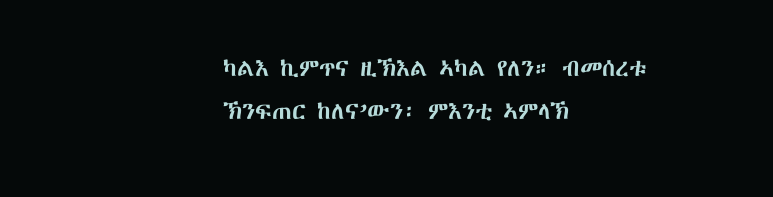ካልእ ኪምጥና ዚኽእል ኣካል የለን። ብመሰረቱ ኽንፍጠር ከለና’ውን፡ ምእንቲ ኣምላኽ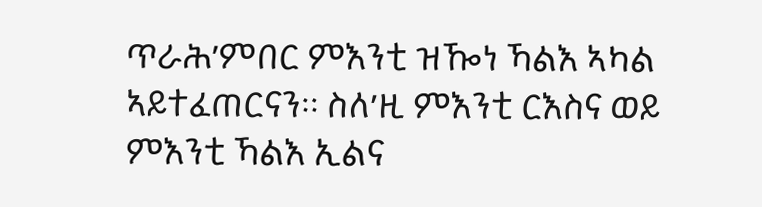ጥራሕ’ምበር ምእንቲ ዝዀነ ኻልእ ኣካል ኣይተፈጠርናን። ስለ’ዚ ምእንቲ ርእስና ወይ ምእንቲ ኻልእ ኢልና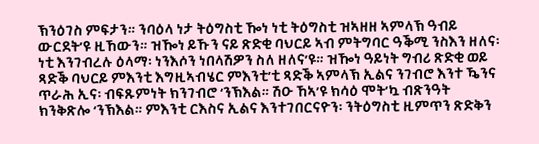ኽንዕገስ ምፍታን። ንባዕላ ነታ ትዕግስቲ ዀነ ነቲ ትዕግስቲ ዝኣዘዘ ኣምላኽ ዓብይ ውርደት’ዩ ዚኸውን። ዝዀነ ይኹን ናይ ጽድቂ ባህርይ ኣብ ምትግባር ዓቕሚ ንስእን ዘለና፡ ነቲ እንገብረሉ ዕላማ፡ ነንእሶን ነበላሽዎን ስለ ዘለና’ዩ። ዝዀነ ዓይነት ግብሪ ጽድቂ ወይ ጻድቕ ባህርይ ምእንቲ እግዚኣብሄር ምእንቲ’ቲ ጻድቕ ኣምላኽ ኢልና ንገብሮ እንተ ዄንና ጥራሕ ኢና፡ ብፍጹምነት ክንገብሮ ‘ንኽእል። ሽዑ ኸኣ’ዩ ክሳዕ ሞት’ኳ ብጽንዓት ክንቅጽሎ ‘ንኽእል። ምእንቲ ርእስና ኢልና እንተገበርናዮን፡ ንትዕግስቲ ዚምጥን ጽድቅን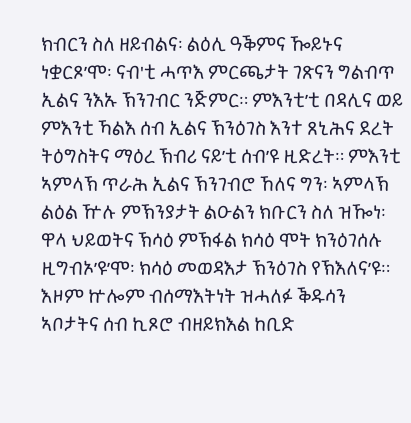ክብርን ስለ ዘይብልና፡ ልዕሊ ዓቕምና ዀይኑና ነቋርጾ’ሞ፡ ናብ'ቲ ሓጥእ ምርጫታት ገጽናን ግልብጥ ኢልና ንእኡ ኽንገብር ንጅምር። ምእንቲ’ቲ በዳሊና ወይ ምእንቲ ኻልእ ሰብ ኢልና ኽንዕገስ እንተ ጸኒሕና ደረት ትዕግስትና ማዕረ ኽብሪ ናይ’ቲ ሰብ’ዩ ዚድረት። ምእንቲ ኣምላኽ ጥራሕ ኢልና ኽንገብሮ ኸለና ግን፡ ኣምላኽ ልዕል ዅሉ ምኽንያታት ልዑልን ክቡርን ስለ ዝዀነ፡ ዋላ ህይወትና ኽሳዕ ምኽፋል ክሳዕ ሞት ክንዕገሰሉ ዚግብኦ’ዩ’ሞ፡ ክሳዕ መወዳእታ ኽንዕገስ የኽእለና’ዩ። እዞም ኵሎም ብሰማእትነት ዝሓለፉ ቕዱሳን ኣቦታትና ሰብ ኪጾሮ ብዘይክእል ከቢድ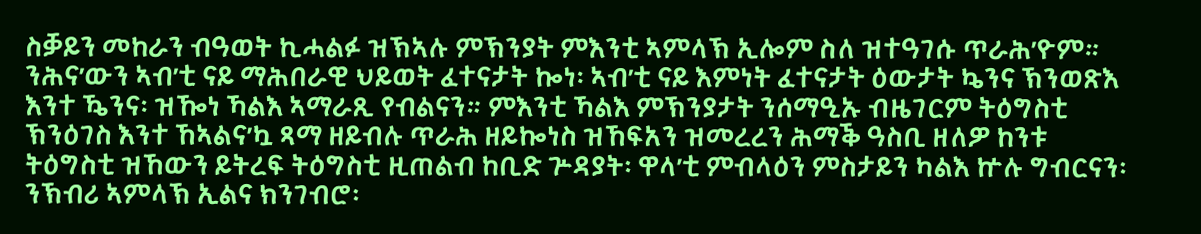ስቓይን መከራን ብዓወት ኪሓልፉ ዝኽኣሉ ምኽንያት ምእንቲ ኣምላኽ ኢሎም ስለ ዝተዓገሱ ጥራሕ’ዮም። ንሕና’ውን ኣብ’ቲ ናይ ማሕበራዊ ህይወት ፈተናታት ኰነ፡ ኣብ’ቲ ናይ እምነት ፈተናታት ዕውታት ኴንና ኽንወጽእ እንተ ዄንና፡ ዝዀነ ኻልእ ኣማራጺ የብልናን። ምእንቲ ኻልእ ምኽንያታት ንሰማዒኡ ብዜገርም ትዕግስቲ ኽንዕገስ እንተ ኸኣልና’ኳ ጻማ ዘይብሉ ጥራሕ ዘይኰነስ ዝኸፍአን ዝመረረን ሕማቕ ዓስቢ ዘለዎ ከንቱ ትዕግስቲ ዝኸውን ይትረፍ ትዕግስቲ ዚጠልብ ከቢድ ጕዳያት፡ ዋላ’ቲ ምብላዕን ምስታይን ካልእ ኵሉ ግብርናን፡ ንኽብሪ ኣምላኽ ኢልና ክንገብሮ፡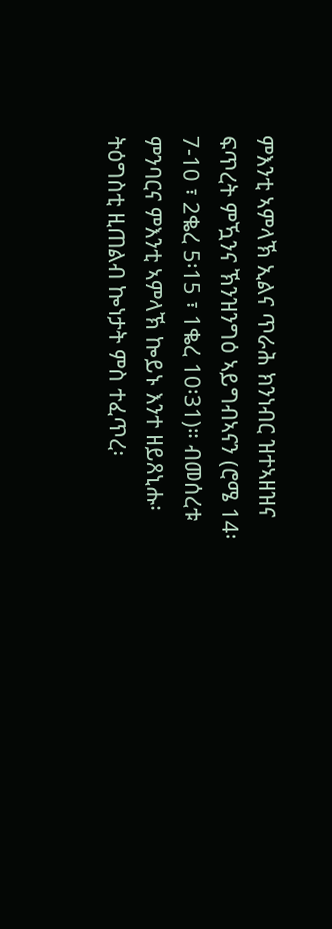ምእንቲ ኣምላኽ ኢልና ጥራሕ ክንነብር ዝተኣዘዝና ፍጥረት ምዃንና ኽንዝንግዕ ኣይግብኣናን (ሮሜ 14፡7-10 ፣ 2ቈረ 5፡15 ፣ 1ቈረ 10፡31)። ብመሰረቱ ምንባርና ምእንቲ ኣምላኽ ኰይኑ እንተ ዘይጸኒሑ፡ ትዕግስቲ ዚጠልብ ኰነታት ምስ ተፈጥረ፡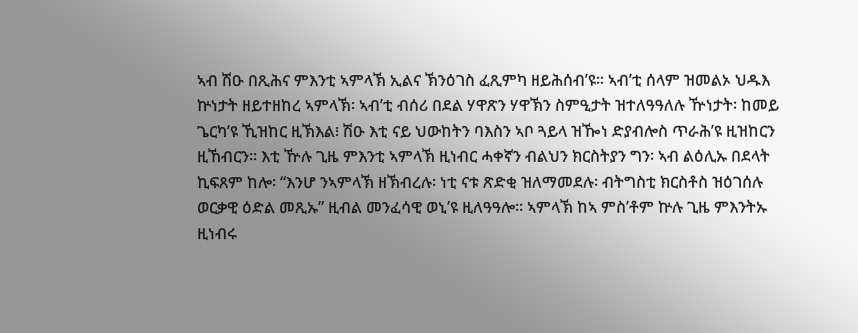ኣብ ሽዑ በጺሕና ምእንቲ ኣምላኽ ኢልና ኽንዕገስ ፈጺምካ ዘይሕሰብ’ዩ። ኣብ’ቲ ሰላም ዝመልኦ ህዱእ ኵነታት ዘይተዘከረ ኣምላኽ፡ ኣብ’ቲ ብሰሪ በደል ሃዋጽን ሃዋኽን ስምዒታት ዝተለዓዓለሉ ዅነታት፡ ከመይ ጌርካ’ዩ ኺዝከር ዚኽእል፧ ሽዑ እቲ ናይ ህውከትን ባእስን ኣቦ ጓይላ ዝዀነ ድያብሎስ ጥራሕ’ዩ ዚዝከርን ዚኸብርን። እቲ ዅሉ ጊዜ ምእንቲ ኣምላኽ ዚነብር ሓቀኛን ብልህን ክርስትያን ግን፡ ኣብ ልዕሊኡ በደላት ኪፍጸም ከሎ፡ “እንሆ ንኣምላኽ ዘኽብረሉ፡ ነቲ ናቱ ጽድቂ ዝለማመደሉ፡ ብትግስቲ ክርስቶስ ዝዕገሰሉ ወርቃዊ ዕድል መጺኡ” ዚብል መንፈሳዊ ወኒ’ዩ ዚለዓዓሎ። ኣምላኽ ከኣ ምስ’ቶም ኵሉ ጊዜ ምእንትኡ ዚነብሩ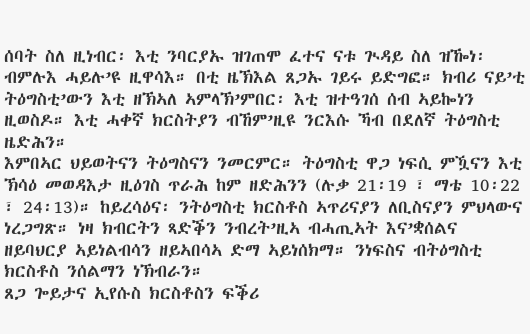ሰባት ስለ ዚነብር፡ እቲ ንባርያኡ ዝገጠሞ ፈተና ናቱ ጒዳይ ስለ ዝዀነ፡ ብምሉእ ሓይሉ’ዩ ዚዋሳእ። በቲ ዜኽእል ጸጋኡ ገይሩ ይድግፎ። ክብሪ ናይ’ቲ ትዕግስቲ’ውን እቲ ዘኽኣለ ኣምላኽ’ምበር፡ እቲ ዝተዓገሰ ሰብ ኣይኰነን ዚወስዶ። እቲ ሓቀኛ ክርስትያን ብኸም’ዚዩ ንርእሱ ኻብ በደለኛ ትዕግስቲ ዜድሕን።
እምበኣር ህይወትናን ትዕግስናን ንመርምር። ትዕግስቲ ዋጋ ነፍሲ ምዃናን እቲ ኽሳዕ መወዳእታ ዚዕገስ ጥራሕ ከም ዘድሕንን (ሉቃ 21፡19 ፣ ማቴ 10፡22 ፣ 24፡13)። ከይረሳዕና፡ ንትዕግስቲ ክርስቶስ ኣጥሪናያን ለቢስናያን ምህላውና ነረጋግጽ። ነዛ ክብርትን ጻድቕን ንብረት’ዚኣ ብሓጢኣት እና’ቋሰልና ዘይባህርያ ኣይነልብሳን ዘይኣበሳኣ ድማ ኣይነሰክማ። ንነፍስና ብትዕግስቲ ክርስቶስ ንሰልማን ነኽብራን።
ጸጋ ጐይታና ኢየሱስ ክርስቶስን ፍቕሪ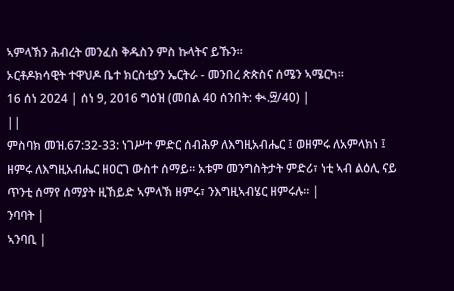ኣምላኽን ሕብረት መንፈስ ቅዱስን ምስ ኩላትና ይኹን።
ኦርቶዶክሳዊት ተዋህዶ ቤተ ክርስቲያን ኤርትራ - መንበረ ጵጵስና ሰሜን ኣሜርካ።
16 ሰነ 2024 | ሰነ 9, 2016 ግዕዝ (መበል 40 ሰንበት: ቊ.፵/40) |
||
ምስባክ መዝ.67:32-33: ነገሥተ ምድር ሰብሕዎ ለእግዚአብሔር ፤ ወዘምሩ ለአምላክነ ፤ ዘምሩ ለእግዚአብሔር ዘዐርገ ውስተ ሰማይ። አቱም መንግስትታት ምድሪ፣ ነቲ ኣብ ልዕሊ ናይ ጥንቲ ሰማየ ሰማያት ዚኸይድ ኣምላኽ ዘምሩ፣ ንእግዚኣብሄር ዘምሩሉ። |
ንባባት |
ኣንባቢ |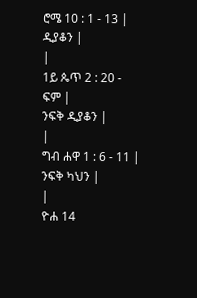ሮሜ 10 : 1 - 13 |
ዲያቆን |
|
1ይ ጴጥ 2 : 20 - ፍም |
ንፍቅ ዲያቆን |
|
ግብ ሐዋ 1 : 6 - 11 |
ንፍቅ ካህን |
|
ዮሐ 14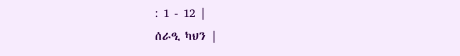: 1 - 12 |
ሰራዒ ካህን |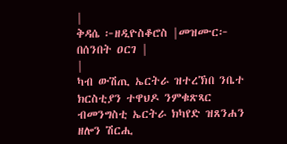|
ቅዳሴ ፦ዘዲዮስቆሮስ |መዝሙር፦ በሰንበት ዐርገ |
|
ካብ ውሽጢ ኤርትራ ዝተረኽበ ንቤተ ክርስቲያን ተዋህዶ ንምቁጽጻር ብመንግስቲ ኤርትራ ክካየድ ዝጸንሐን ዘሎን ሽርሒ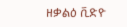ዘቃልዕ ቪድዮ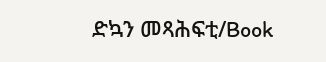ድኳን መጻሕፍቲ/Book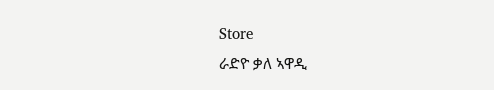Store
ራድዮ ቃለ ኣዋዲ